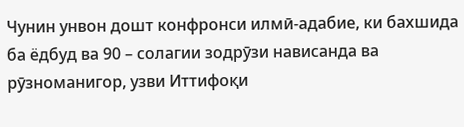Чунин унвон дошт конфронси илмӣ-адабие, ки бахшида ба ёдбуд ва 90 – солагии зодрӯзи нависанда ва рӯзноманигор, узви Иттифоқи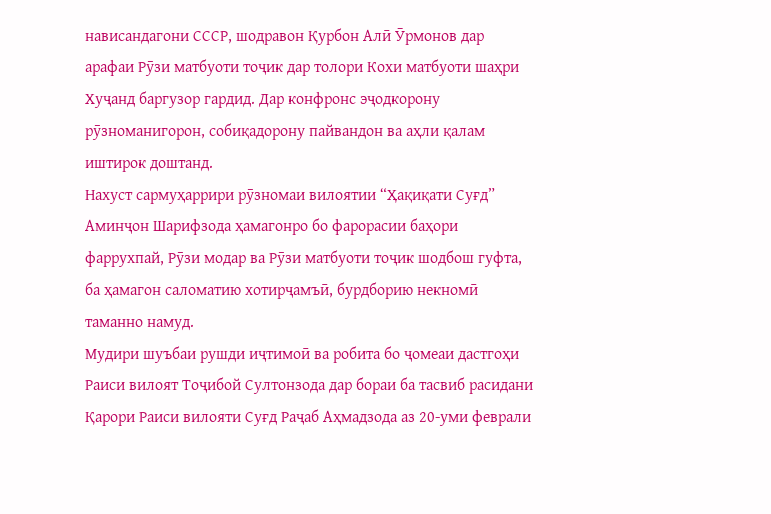нависандагони СССР, шодравон Қурбон Алӣ Ӯрмонов дар арафаи Рӯзи матбуоти тоҷик дар толори Кохи матбуоти шаҳри Хуҷанд баргузор гардид. Дар конфронс эҷодкорону рӯзноманигорон, собиқадорону пайвандон ва аҳли қалам иштирок доштанд.
Нахуст сармуҳаррири рӯзномаи вилоятии “Ҳақиқати Суғд” Аминҷон Шарифзода ҳамагонро бо фарорасии баҳори фаррухпай, Рӯзи модар ва Рӯзи матбуоти тоҷик шодбош гуфта, ба ҳамагон саломатию хотирҷамъӣ, бурдборию некномӣ таманно намуд.
Мудири шуъбаи рушди иҷтимоӣ ва робита бо ҷомеаи дастгоҳи Раиси вилоят Тоҷибой Султонзода дар бораи ба тасвиб расидани Қарори Раиси вилояти Суғд Раҷаб Аҳмадзода аз 20-уми феврали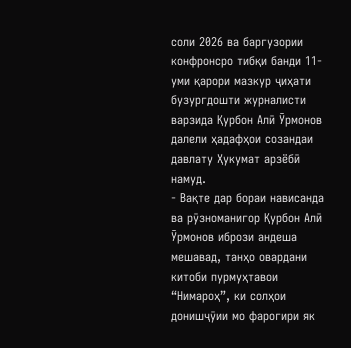соли 2026 ва баргузории конфронсро тибқи банди 11-уми қарори мазкур ҷиҳати бузургдошти журналисти варзида Қурбон Алӣ Ӯрмонов далели ҳадафҳои созандаи давлату Ҳукумат арзёбӣ намуд.
- Вақте дар бораи нависанда ва рӯзноманигор Қурбон Алӣ Ӯрмонов ибрози андеша мешавад, танҳо овардани китоби пурмуҳтавои “Нимароҳ”, ки солҳои донишҷӯии мо фарогири як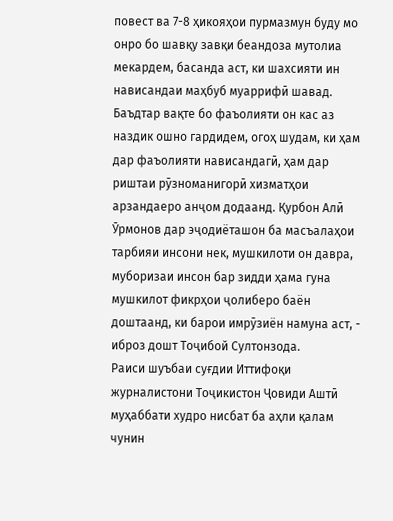повест ва 7-8 ҳикояҳои пурмазмун буду мо онро бо шавқу завқи беандоза мутолиа мекардем, басанда аст, ки шахсияти ин нависандаи маҳбуб муаррифӣ шавад. Баъдтар вақте бо фаъолияти он кас аз наздик ошно гардидем, огоҳ шудам, ки ҳам дар фаъолияти нависандагӣ, ҳам дар риштаи рӯзноманигорӣ хизматҳои арзандаеро анҷом додаанд. Қурбон Алӣ Ӯрмонов дар эҷодиёташон ба масъалаҳои тарбияи инсони нек, мушкилоти он давра, муборизаи инсон бар зидди ҳама гуна мушкилот фикрҳои ҷолиберо баён доштаанд, ки барои имрӯзиён намуна аст, - иброз дошт Тоҷибой Султонзода.
Раиси шуъбаи суғдии Иттифоқи журналистони Тоҷикистон Ҷовиди Аштӣ муҳаббати худро нисбат ба аҳли қалам чунин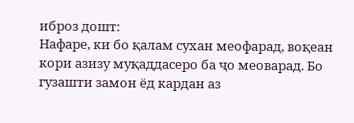иброз дошт:
Нафаре, ки бо қалам сухан меофарад, воқеан кори азизу муқаддасеро ба ҷо меоварад. Бо гузашти замон ёд кардан аз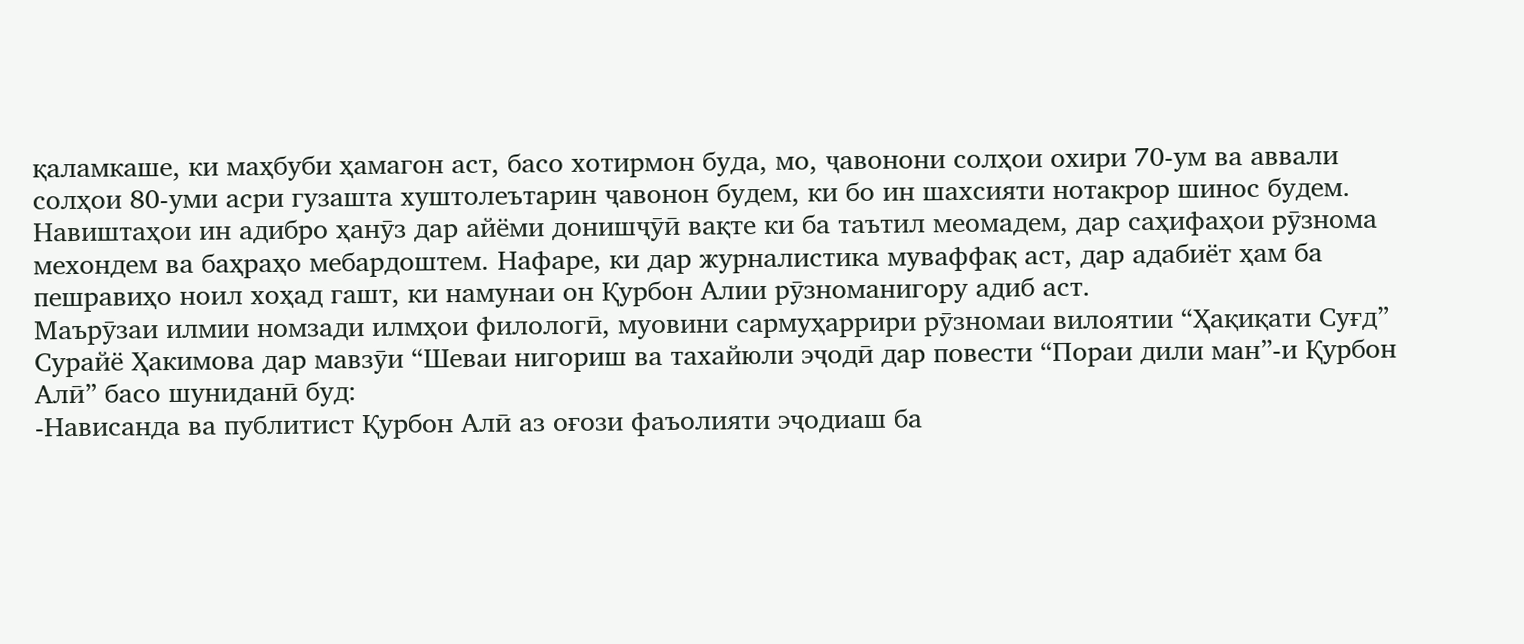қаламкаше, ки маҳбуби ҳамагон аст, басо хотирмон буда, мо, ҷавонони солҳои охири 70-ум ва аввали солҳои 80-уми асри гузашта хуштолеътарин ҷавонон будем, ки бо ин шахсияти нотакрор шинос будем. Навиштаҳои ин адибро ҳанӯз дар айёми донишҷӯӣ вақте ки ба таътил меомадем, дар саҳифаҳои рӯзнома мехондем ва баҳраҳо мебардоштем. Нафаре, ки дар журналистика муваффақ аст, дар адабиёт ҳам ба пешравиҳо ноил хоҳад гашт, ки намунаи он Қурбон Алии рӯзноманигору адиб аст.
Маърӯзаи илмии номзади илмҳои филологӣ, муовини сармуҳаррири рӯзномаи вилоятии “Ҳақиқати Суғд” Сурайё Ҳакимова дар мавзӯи “Шеваи нигориш ва тахайюли эҷодӣ дар повести “Пораи дили ман”-и Қурбон Алӣ” басо шуниданӣ буд:
-Нависанда ва публитист Қурбон Алӣ аз оғози фаъолияти эҷодиаш ба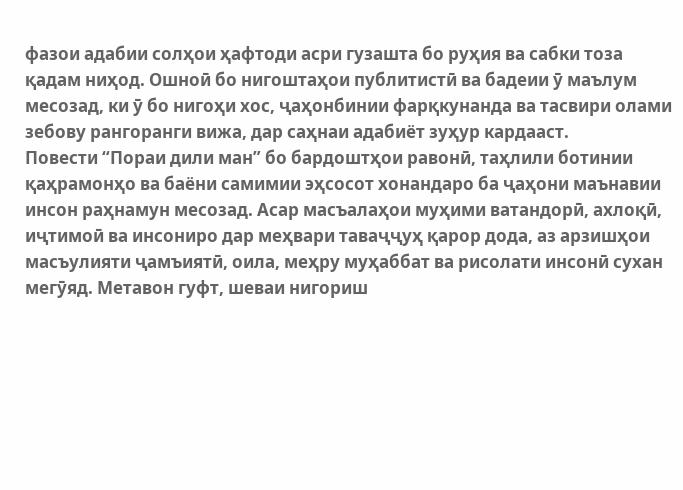фазои адабии солҳои ҳафтоди асри гузашта бо руҳия ва сабки тоза қадам ниҳод. Ошноӣ бо нигоштаҳои публитистӣ ва бадеии ӯ маълум месозад, ки ӯ бо нигоҳи хос, ҷаҳонбинии фарқкунанда ва тасвири олами зебову рангоранги вижа, дар саҳнаи адабиёт зуҳур кардааст.
Повести “Пораи дили ман” бо бардоштҳои равонӣ, таҳлили ботинии қаҳрамонҳо ва баёни самимии эҳсосот хонандаро ба ҷаҳони маънавии инсон раҳнамун месозад. Асар масъалаҳои муҳими ватандорӣ, ахлоқӣ, иҷтимоӣ ва инсониро дар меҳвари таваҷҷуҳ қарор дода, аз арзишҳои масъулияти ҷамъиятӣ, оила, меҳру муҳаббат ва рисолати инсонӣ сухан мегӯяд. Метавон гуфт, шеваи нигориш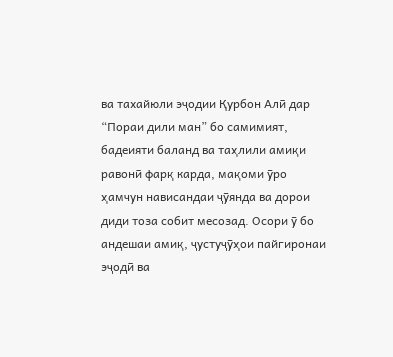ва тахайюли эҷодии Қурбон Алӣ дар “Пораи дили ман” бо самимият, бадеияти баланд ва таҳлили амиқи равонӣ фарқ карда, мақоми ӯро ҳамчун нависандаи ҷӯянда ва дорои диди тоза собит месозад. Осори ӯ бо андешаи амиқ, ҷустуҷӯҳои пайгиронаи эҷодӣ ва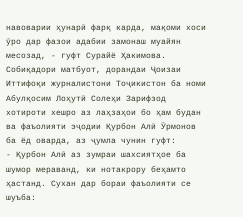навоварии ҳунарӣ фарқ карда, мақоми хоси ӯро дар фазои адабии замонаш муайян месозад, - гуфт Сурайё Ҳакимова.
Собиқадори матбуот, дорандаи Ҷоизаи Иттифоқи журналистони Тоҷикистон ба номи Абулқосим Лоҳутӣ Солеҳи Зарифзод хотироти хешро аз лаҳзаҳои бо ҳам будан ва фаъолияти эҷодии Қурбон Алӣ Ӯрмонов ба ёд оварда, аз ҷумла чунин гуфт:
- Қурбон Алӣ аз зумраи шахсиятҳое ба шумор мераванд, ки нотакрору беҳамто ҳастанд. Сухан дар бораи фаъолияти се шуъба: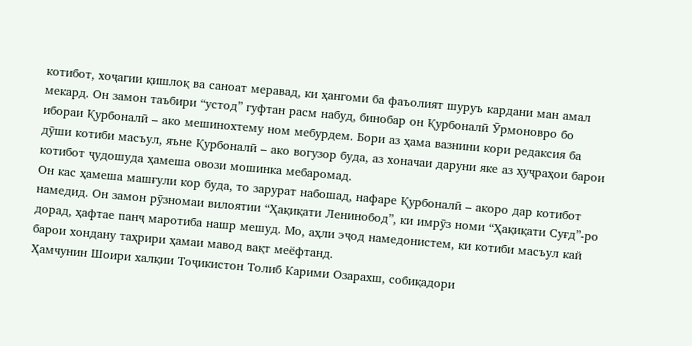котибот, хоҷагии қишлоқ ва саноат меравад, ки ҳангоми ба фаъолият шуруъ кардани ман амал мекард. Он замон таъбири “устод” гуфтан расм набуд, бинобар он Қурбоналӣ Ӯрмоновро бо ибораи Қурбоналӣ – ако мешинохтему ном мебурдем. Бори аз ҳама вазнини кори редаксия ба дӯши котиби масъул, яъне Қурбоналӣ – ако вогузор буда, аз хоначаи даруни яке аз ҳуҷраҳои барои котибот ҷудошуда ҳамеша овози мошинка мебаромад.
Он кас ҳамеша машғули кор буда, то зарурат набошад, нафаре Қурбоналӣ – акоро дар котибот намедид. Он замон рӯзномаи вилоятии “Ҳақиқати Ленинобод”, ки имрӯз номи “Ҳақиқати Суғд”-ро дорад, ҳафтае панҷ маротиба нашр мешуд. Мо, аҳли эҷод намедонистем, ки котиби масъул кай барои хондану таҳрири ҳамаи мавод вақт меёфтанд.
Ҳамчунин Шоири халқии Тоҷикистон Толиб Карими Озарахш, собиқадори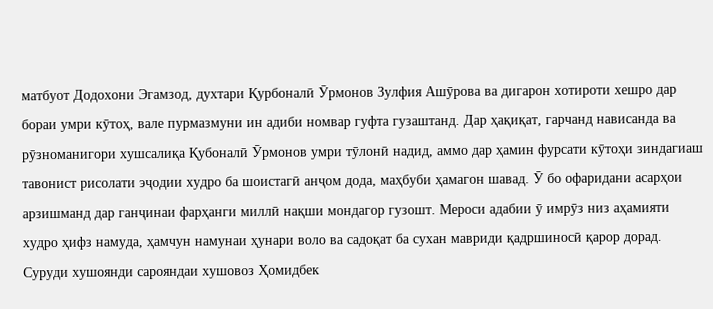матбуот Додохони Эгамзод, духтари Қурбоналӣ Ӯрмонов Зулфия Ашӯрова ва дигарон хотироти хешро дар бораи умри кӯтоҳ, вале пурмазмуни ин адиби номвар гуфта гузаштанд. Дар ҳақиқат, гарчанд нависанда ва рӯзноманигори хушсалиқа Қубоналӣ Ӯрмонов умри тӯлонӣ надид, аммо дар ҳамин фурсати кӯтоҳи зиндагиаш тавонист рисолати эҷодии худро ба шоистагӣ анҷом дода, маҳбуби ҳамагон шавад. Ӯ бо офаридани асарҳои арзишманд дар ганҷинаи фарҳанги миллӣ нақши мондагор гузошт. Мероси адабии ӯ имрӯз низ аҳамияти худро ҳифз намуда, ҳамчун намунаи ҳунари воло ва садоқат ба сухан мавриди қадршиносӣ қарор дорад.
Суруди хушоянди сарояндаи хушовоз Ҳомидбек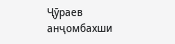Ҷӯраев анҷомбахши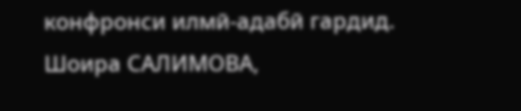конфронси илмӣ-адабӣ гардид.
Шоира САЛИМОВА,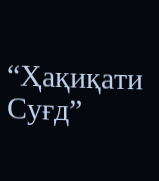“Ҳақиқати Суғд”